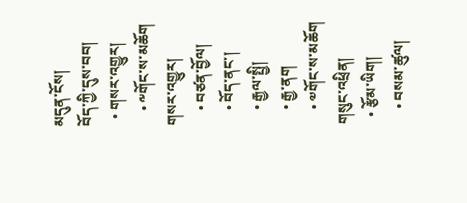མདུན་ངོས།
བོད་ཀྱི་དུས་བབ།
  • གསར་འགྱུར།
    • ༸གོང་ས་མཆོག གསར་འགྱུར།
    • བཙན་བྱོལ།
    • བོད་ནང་།
    • རྒྱལ་སྤྱི།
    • རྒྱ་ནག
    • ༧གོང་ས་མཆོག གསུང་འཕྲིན།
  • རྩོམ་ཡིག།
    • བསམ་ཚུལ།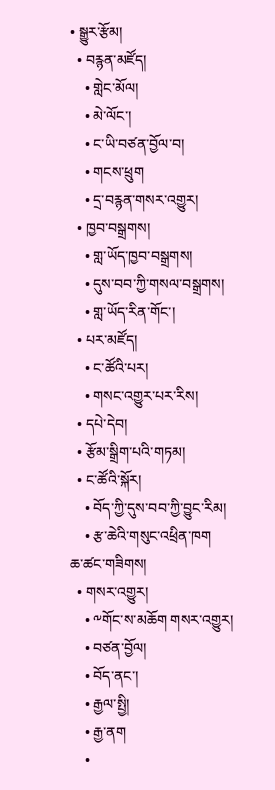• སྒྱུར་རྩོམ།
  • བརྙན་མཛོད།
    • གླེང་མོལ།
    • མེ་ལོང་།
    • ང་ཡི་བཙན་བྱོལ་བ།
    • གངས་ཕྲུག
    • དྲ་བརྙན་གསར་འགྱུར།
  • ཁྱབ་བསྒྲགས།
    • གླ་ཡོད་ཁྱབ་བསྒྲགས།
    • དུས་བབ་ཀྱི་གསལ་བསྒྲགས།
    • གླ་ཡོད་རིན་གོང་།
  • པར་མཛོད།
    • ང་ཚོའི་པར།
    • གསང་འགྱུར་པར་རིས།
  • དཔེ་དེབ།
  • རྩོམ་སྒྲིག་པའི་གཏམ།
  • ང་ཚོའི་སྐོར།
    • བོད་ཀྱི་དུས་བབ་ཀྱི་བྱུང་རིམ།
    • རྩ་ཆེའི་གསུང་འཕྲིན་ཁག
ཆ་ཚང་གཟིགས།
  • གསར་འགྱུར།
    • ༸གོང་ས་མཆོག གསར་འགྱུར།
    • བཙན་བྱོལ།
    • བོད་ནང་།
    • རྒྱལ་སྤྱི།
    • རྒྱ་ནག
    •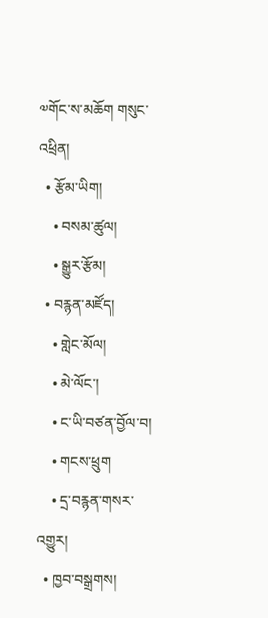༧གོང་ས་མཆོག གསུང་འཕྲིན།
  • རྩོམ་ཡིག།
    • བསམ་ཚུལ།
    • སྒྱུར་རྩོམ།
  • བརྙན་མཛོད།
    • གླེང་མོལ།
    • མེ་ལོང་།
    • ང་ཡི་བཙན་བྱོལ་བ།
    • གངས་ཕྲུག
    • དྲ་བརྙན་གསར་འགྱུར།
  • ཁྱབ་བསྒྲགས།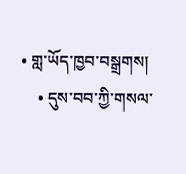• གླ་ཡོད་ཁྱབ་བསྒྲགས།
    • དུས་བབ་ཀྱི་གསལ་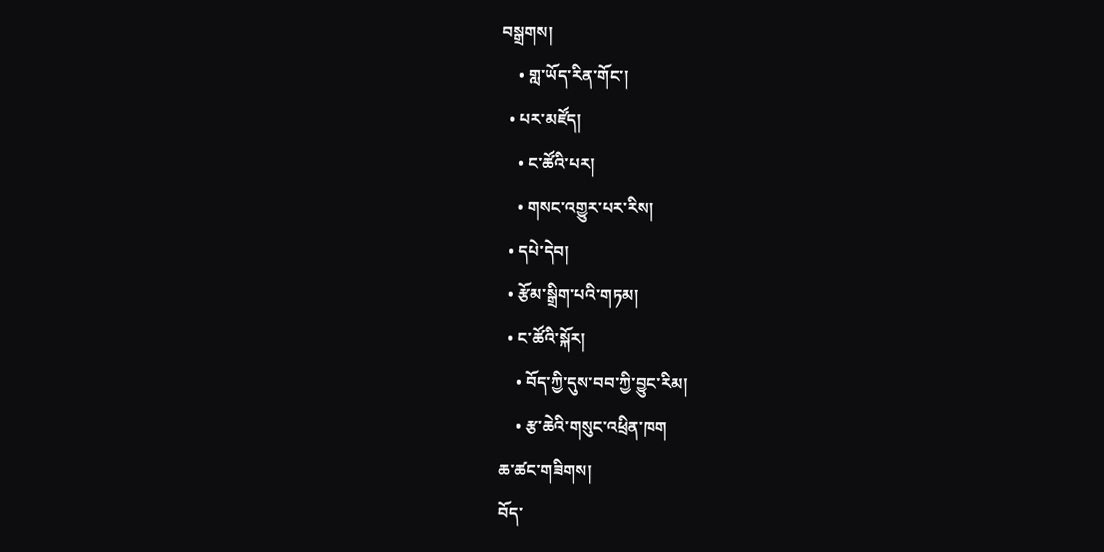བསྒྲགས།
    • གླ་ཡོད་རིན་གོང་།
  • པར་མཛོད།
    • ང་ཚོའི་པར།
    • གསང་འགྱུར་པར་རིས།
  • དཔེ་དེབ།
  • རྩོམ་སྒྲིག་པའི་གཏམ།
  • ང་ཚོའི་སྐོར།
    • བོད་ཀྱི་དུས་བབ་ཀྱི་བྱུང་རིམ།
    • རྩ་ཆེའི་གསུང་འཕྲིན་ཁག
ཆ་ཚང་གཟིགས།
བོད་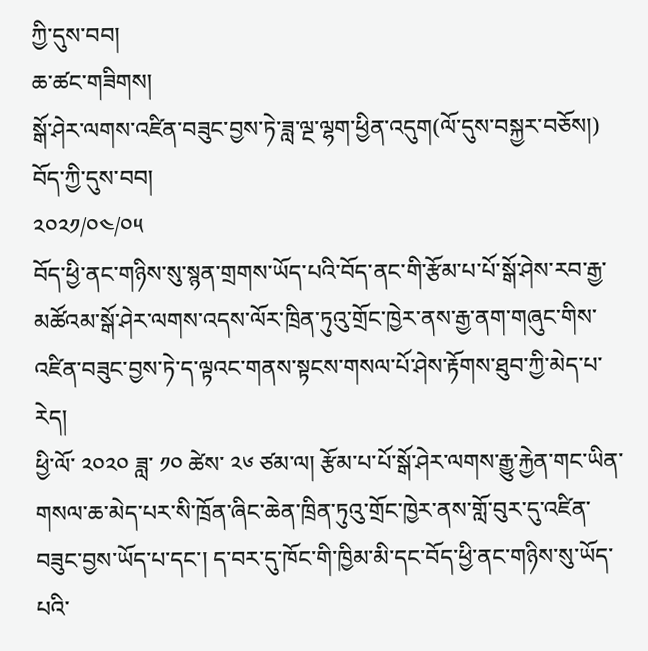ཀྱི་དུས་བབ།
ཆ་ཚང་གཟིགས།
སྒོ་ཤེར་ལགས་འཛིན་བཟུང་བྱས་ཏེ་ཟླ་ལྔ་ལྷག་ཕྱིན་འདུག(ལོ་དུས་བསྐྱར་བཅོས།)
བོད་ཀྱི་དུས་བབ།
༢༠༢༡/༠༤/༠༥
བོད་ཕྱི་ནང་གཉིས་སུ་སྙན་གྲགས་ཡོད་པའི་བོད་ནང་གི་རྩོམ་པ་པོ་སྒོ་ཤེས་རབ་རྒྱ་མཚོའམ་སྒོ་ཤེར་ལགས་འདས་ལོར་ཁྲིན་ཏུའུ་གྲོང་ཁྱེར་ནས་རྒྱ་ནག་གཞུང་གིས་འཛིན་བཟུང་བྱས་ཏེ་ད་ལྟའང་གནས་སྟངས་གསལ་པོ་ཤེས་རྟོགས་ཐུབ་ཀྱི་མེད་པ་རེད།
ཕྱི་ལོ་ ༢༠༢༠ ཟླ་ ༡༠ ཚེས་ ༢༦ ཙམ་ལ། རྩོམ་པ་པོ་སྒོ་ཤེར་ལགས་རྒྱུ་རྐྱེན་གང་ཡིན་གསལ་ཆ་མེད་པར་སི་ཁྲོན་ཞིང་ཆེན་ཁྲིན་ཏུའུ་གྲོང་ཁྱེར་ནས་གློ་བུར་དུ་འཛིན་བཟུང་བྱས་ཡོད་པ་དང་། ད་བར་དུ་ཁོང་གི་ཁྱིམ་མི་དང་བོད་ཕྱི་ནང་གཉིས་སུ་ཡོད་པའི་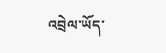འབྲེལ་ཡོད་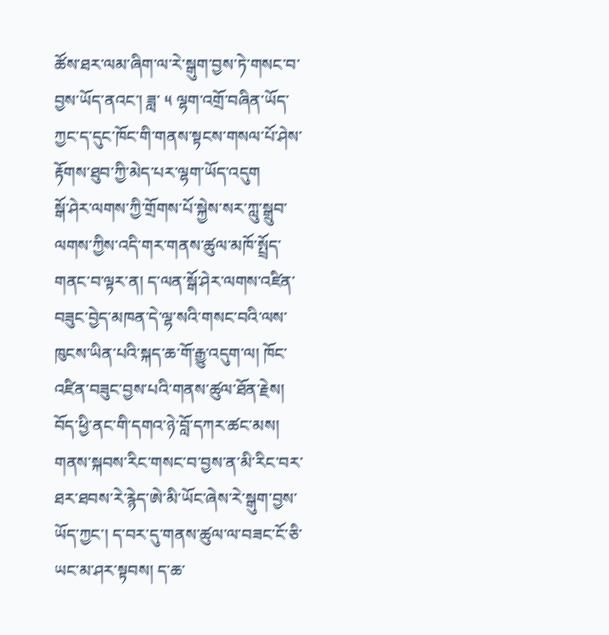ཚོས་ཐར་ལམ་ཞིག་ལ་རེ་སྒུག་བྱས་ཏེ་གསང་བ་བྱས་ཡོད་ནའང་། ཟླ་ ༥ ལྷག་འགྲོ་བཞིན་ཡོད་ཀྱང་ད་དུང་ཁོང་གི་གནས་སྟངས་གསལ་པོ་ཤེས་རྟོགས་ཐུབ་ཀྱི་མེད་པར་ལྷག་ཡོད་འདུག
སྒོ་ཤེར་ལགས་ཀྱི་གྲོགས་པོ་སྐྱེས་སར་ཀླུ་སྒྲུབ་ལགས་ཀྱིས་འདི་གར་གནས་ཚུལ་མཁོ་སྤྲོད་གནང་བ་ལྟར་ན། ད་ལན་སྒོ་ཤེར་ལགས་འཛིན་བཟུང་བྱེད་མཁན་དེ་ལྷ་སའི་གསང་བའི་ལས་ཁུངས་ཡིན་པའི་སྐད་ཆ་གོ་རྒྱུ་འདུག་ལ། ཁོང་འཛིན་བཟུང་བྱས་པའི་གནས་ཚུལ་ཐོན་རྗེས། བོད་ཕྱི་ནང་གི་དགའ་ཉེ་བློ་དཀར་ཚང་མས། གནས་སྐབས་རིང་གསང་བ་བྱས་ན་མི་རིང་བར་ཐར་ཐབས་རེ་རྙེད་ཨེ་མི་ཡོང་ཞེས་རེ་སྒུག་བྱས་ཡོད་ཀྱང་། ད་བར་དུ་གནས་ཚུལ་ལ་བཟང་ངོ་ཅི་ཡང་མ་ཤར་སྟབས། ད་ཆ་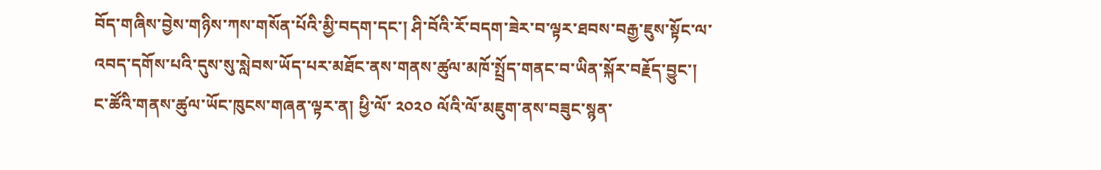བོད་གཞིས་བྱེས་གཉིས་ཀས་གསོན་པོའི་མྱི་བདག་དང་། ཤི་བོའི་རོ་བདག་ཟེར་བ་ལྟར་ཐབས་བརྒྱ་ཇུས་སྟོང་ལ་འབད་དགོས་པའི་དུས་སུ་སླེབས་ཡོད་པར་མཐོང་ནས་གནས་ཚུལ་མཁོ་སྤྲོད་གནང་བ་ཡིན་སྐོར་བརྗོད་བྱུང་།
ང་ཚོའི་གནས་ཚུལ་ཡོང་ཁུངས་གཞན་ལྟར་ན། ཕྱི་ལོ་ ༢༠༢༠ ལོའི་ལོ་མཇུག་ནས་བཟུང་སྙན་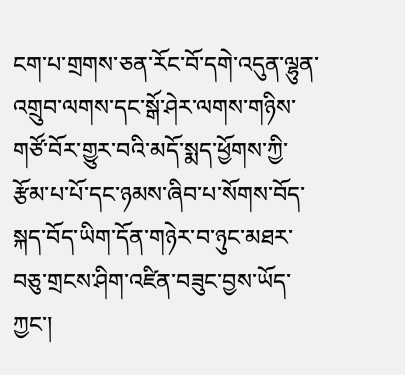ངག་པ་གྲགས་ཅན་རོང་བོ་དགེ་འདུན་ལྷུན་འགྲུབ་ལགས་དང་སྒོ་ཤེར་ལགས་གཉིས་གཙོ་བོར་གྱུར་བའི་མདོ་སྨད་ཕྱོགས་ཀྱི་རྩོམ་པ་པོ་དང་ཉམས་ཞིབ་པ་སོགས་བོད་སྐད་བོད་ཡིག་དོན་གཉེར་བ་ཉུང་མཐར་བཅུ་གྲངས་ཤིག་འཛིན་བཟུང་བྱས་ཡོད་ཀྱང་།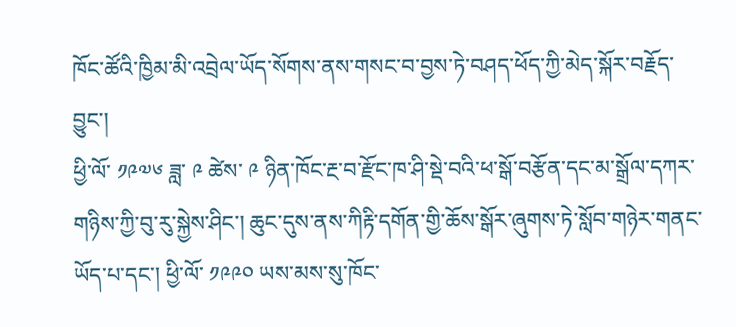ཁོང་ཚོའི་ཁྱིམ་མི་འབྲེལ་ཡོད་སོགས་ནས་གསང་བ་བྱས་ཏེ་བཤད་ཕོད་ཀྱི་མེད་སྐོར་བརྗོད་བྱུང་།
ཕྱི་ལོ་ ༡༩༧༦ ཟླ་ ༩ ཚེས་ ༩ ཉིན་ཁོང་རྔ་བ་རྫོང་ཁ་ཤི་སྡེ་བའི་ཕ་སྒོ་བརྩོན་དང་མ་སྒྲོལ་དཀར་གཉིས་ཀྱི་བུ་རུ་སྐྱེས་ཤིང་། ཆུང་དུས་ནས་ཀིརྟི་དགོན་གྱི་ཆོས་སྒོར་ཞུགས་ཏེ་སློབ་གཉེར་གནང་ཡོད་པ་དང་། ཕྱི་ལོ་ ༡༩༩༠ ཡས་མས་སུ་ཁོང་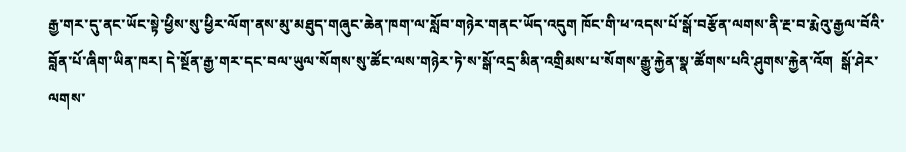རྒྱ་གར་དུ་ནང་ཡོང་སྟེ་ཕྱིས་སུ་ཕྱིར་ལོག་ནས་མུ་མཐུད་གཞུང་ཆེན་ཁག་ལ་སློབ་གཉེར་གནང་ཡོད་འདུག ཁོང་གི་ཕ་འདས་པོ་སྒོ་བརྩོན་ལགས་ནི་རྔ་བ་རྨེའུ་རྒྱལ་བོའི་བློན་པོ་ཞིག་ཡིན་ཁར། དེ་སྔོན་རྒྱ་གར་དང་བལ་ཡུལ་སོགས་སུ་ཚོང་ལས་གཉེར་ཏེ་ས་སྒོ་འདྲ་མིན་འགྲིམས་པ་སོགས་རྒྱུ་རྐྱེན་སྣ་ཚོགས་པའི་ཤུགས་རྐྱེན་འོག  སྒོ་ཤེར་ལགས་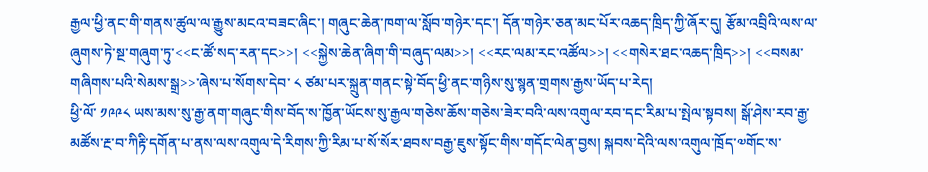རྒྱལ་ཕྱི་ནང་གི་གནས་ཚུལ་ལ་རྒྱུས་མངའ་བཟང་ཞིང་། གཞུང་ཆེན་ཁག་ལ་སློབ་གཉེར་དང་། དོན་གཉེར་ཅན་མང་པོར་འཆད་ཁྲིད་ཀྱི་ཞོར་དུ། རྩོམ་འབྲིའི་ལས་ལ་ཞུགས་ཏེ་སྔ་གཞུག་ཏུ་<<ང་ཚོ་སད་རན་དང>>། <<སྐྱེས་ཆེན་ཞིག་གི་བཞུད་ལམ>>། <<རང་ལམ་རང་འཚོལ>>། <<གསེར་ཐང་འཆད་ཁྲིད>>། <<བསམ་གཞིགས་པའི་སེམས་སྒྲ>>་ཞེས་པ་སོགས་དེབ་ ༨ ཙམ་པར་སྐྲུན་གནང་སྟེ་བོད་ཕྱི་ནང་གཉིས་སུ་སྙན་གྲགས་རྒྱས་ཡོད་པ་རེད།
ཕྱི་ལོ་ ༡༩༩༨ ཡས་མས་སུ་རྒྱ་ནག་གཞུང་གིས་བོད་ས་ཁྱོན་ཡོངས་སུ་རྒྱལ་གཅེས་ཆོས་གཅེས་ཟེར་བའི་ལས་འགུལ་རབ་དང་རིམ་པ་སྤེལ་སྟབས། སྒོ་ཤེས་རབ་རྒྱ་མཚོས་རྔ་བ་ཀིརྟི་དགོན་པ་ནས་ལས་འགུལ་དེ་རིགས་ཀྱི་རིམ་པ་སོ་སོར་ཐབས་བརྒྱ་ཇུས་སྟོང་གིས་གདོང་ལེན་བྱས། སྐབས་དེའི་ལས་འགུལ་ཁྲོད་༧གོང་ས་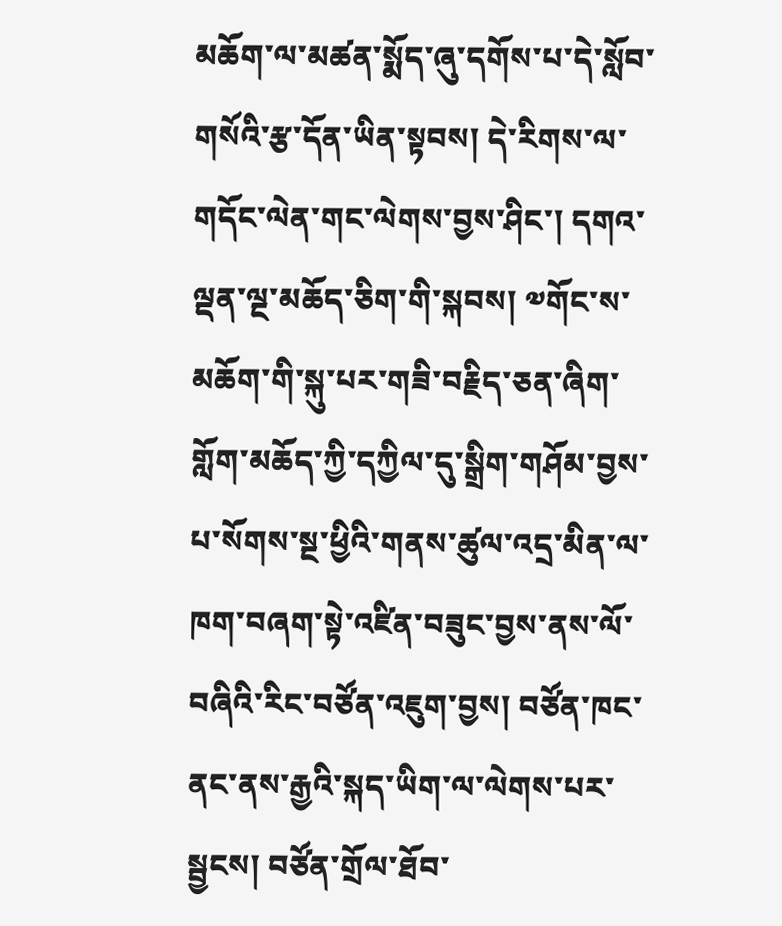མཆོག་ལ་མཚན་སྨོད་ཞུ་དགོས་པ་དེ་སློབ་གསོའི་རྩ་དོན་ཡིན་སྟབས། དེ་རིགས་ལ་གདོང་ལེན་གང་ལེགས་བྱས་ཤིང་། དགའ་ལྡན་ལྔ་མཆོད་ཅིག་གི་སྐབས། ༧གོང་ས་མཆོག་གི་སྐུ་པར་གཟི་བརྗིད་ཅན་ཞིག་གློག་མཆོད་ཀྱི་དཀྱིལ་དུ་སྒྲིག་གཤོམ་བྱས་པ་སོགས་སྔ་ཕྱིའི་གནས་ཚུལ་འདྲ་མིན་ལ་ཁག་བཞག་སྟེ་འཛིན་བཟུང་བྱས་ནས་ལོ་བཞིའི་རིང་བཙོན་འཇུག་བྱས། བཙོན་ཁང་ནང་ནས་རྒྱའི་སྐད་ཡིག་ལ་ལེགས་པར་སྦྱངས། བཙོན་གྲོལ་ཐོབ་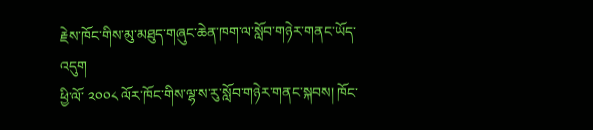རྗེས་ཁོང་གིས་མུ་མཐུད་གཞུང་ཆེན་ཁག་ལ་སློབ་གཉེར་གནང་ཡོད་འདུག
ཕྱི་ལོ་ ༢༠༠༨ ལོར་ཁོང་གིས་ལྷ་ས་རུ་སློབ་གཉེར་གནང་སྐབས། ཁོང་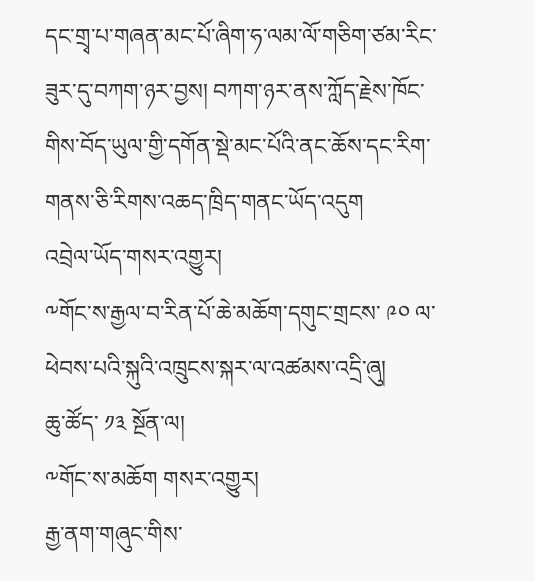དང་གྲྭ་པ་གཞན་མང་པོ་ཞིག་ཧ་ལམ་ལོ་གཅིག་ཙམ་རིང་ཟུར་དུ་བཀག་ཉར་བྱས། བཀག་ཉར་ནས་ཀློད་རྗེས་ཁོང་གིས་བོད་ཡུལ་གྱི་དགོན་སྡེ་མང་པོའི་ནང་ཆོས་དང་རིག་གནས་ཅི་རིགས་འཆད་ཁྲིད་གནང་ཡོད་འདུག
འབྲེལ་ཡོད་གསར་འགྱུར།
༸གོང་ས་རྒྱལ་བ་རིན་པོ་ཆེ་མཆོག་དགུང་གྲངས་ ༩༠ ལ་ཕེབས་པའི་སྐུའི་འཁྲུངས་སྐར་ལ་འཚམས་འདྲི་ཞུ།
ཆུ་ཚོད་ ༡༣ སྔོན་ལ།
༸གོང་ས་མཆོག གསར་འགྱུར།
རྒྱ་ནག་གཞུང་གིས་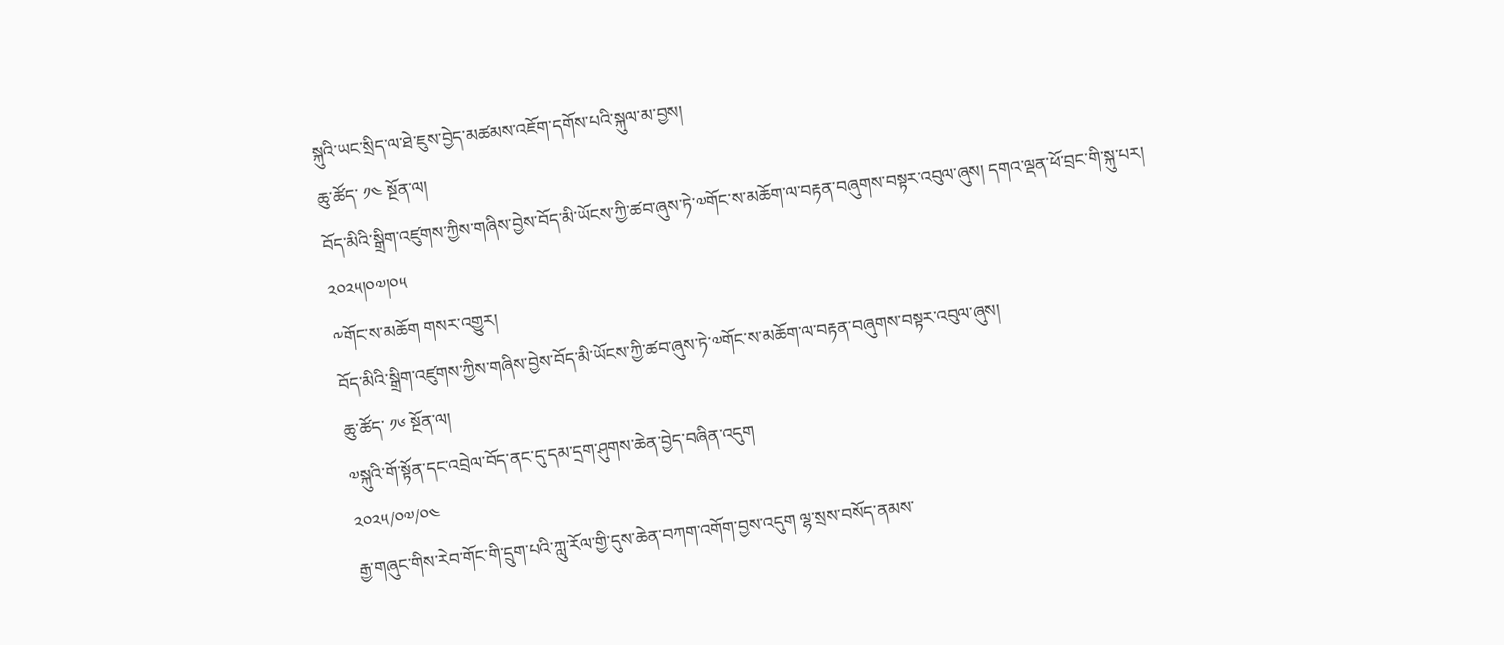སྐུའི་ཡང་སྲིད་ལ་ཐེ་ཇུས་བྱེད་མཚམས་འཇོག་དགོས་པའི་སྐུལ་མ་བྱས།
ཆུ་ཚོད་ ༡༤ སྔོན་ལ།
བོད་མིའི་སྒྲིག་འཛུགས་ཀྱིས་གཞིས་བྱེས་བོད་མི་ཡོངས་ཀྱི་ཚབ་ཞུས་ཏེ་༧གོང་ས་མཆོག་ལ་བརྟན་བཞུགས་བསྟར་འབུལ་ཞུས། དགའ་ལྡན་ཕོ་བྲང་གི་སྐུ་པར། ༢༠༢༥།༠༧།༠༥
༸གོང་ས་མཆོག གསར་འགྱུར།
བོད་མིའི་སྒྲིག་འཛུགས་ཀྱིས་གཞིས་བྱེས་བོད་མི་ཡོངས་ཀྱི་ཚབ་ཞུས་ཏེ་༧གོང་ས་མཆོག་ལ་བརྟན་བཞུགས་བསྟར་འབུལ་ཞུས།
ཆུ་ཚོད་ ༡༦ སྔོན་ལ།
༧སྐུའི་གོ་སྟོན་དང་འབྲེལ་བོད་ནང་དུ་དམ་དྲག་ཤུགས་ཆེན་བྱེད་བཞིན་འདུག
༢༠༢༥/༠༧/༠༤
རྒྱ་གཞུང་གིས་རེབ་གོང་གི་དྲུག་པའི་ཀླུ་རོལ་གྱི་དུས་ཆེན་བཀག་འགོག་བྱས་འདུག ལྷ་སྲས་བསོད་ནམས་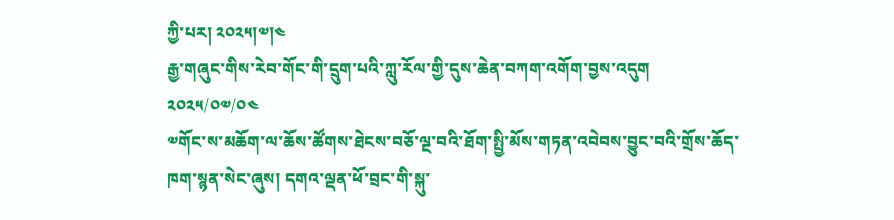ཀྱི་པར། ༢༠༢༥།༧།༤
རྒྱ་གཞུང་གིས་རེབ་གོང་གི་དྲུག་པའི་ཀླུ་རོལ་གྱི་དུས་ཆེན་བཀག་འགོག་བྱས་འདུག
༢༠༢༥/༠༧/༠༤
༧གོང་ས་མཆོག་ལ་ཆོས་ཚོགས་ཐེངས་བཅོ་ལྔ་བའི་ཐོག་སྤྱི་མོས་གཏན་འབེབས་བྱུང་བའི་གྲོས་ཆོད་ཁག་སྙན་སེང་ཞུས། དགའ་ལྡན་ཕོ་བྲང་གི་སྐུ་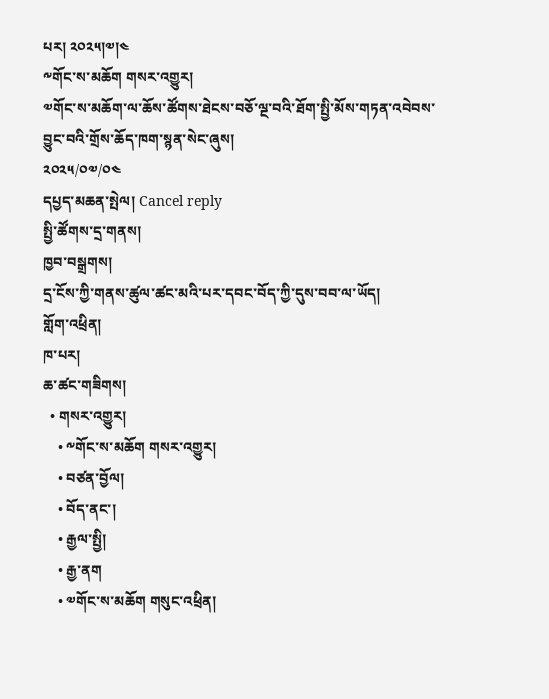པར། ༢༠༢༥།༧།༤
༸གོང་ས་མཆོག གསར་འགྱུར།
༧གོང་ས་མཆོག་ལ་ཆོས་ཚོགས་ཐེངས་བཅོ་ལྔ་བའི་ཐོག་སྤྱི་མོས་གཏན་འབེབས་བྱུང་བའི་གྲོས་ཆོད་ཁག་སྙན་སེང་ཞུས།
༢༠༢༥/༠༧/༠༤
དཔྱད་མཆན་སྤེལ། Cancel reply
སྤྱི་ཚོགས་དྲ་གནས།
ཁྱབ་བསྒྲགས།
དྲ་ངོས་ཀྱི་གནས་ཚུལ་ཚང་མའི་པར་དབང་བོད་ཀྱི་དུས་བབ་ལ་ཡོད།
གློག་འཕྲིན།
ཁ་པར།
ཆ་ཚང་གཟིགས།
  • གསར་འགྱུར།
    • ༸གོང་ས་མཆོག གསར་འགྱུར།
    • བཙན་བྱོལ།
    • བོད་ནང་།
    • རྒྱལ་སྤྱི།
    • རྒྱ་ནག
    • ༧གོང་ས་མཆོག གསུང་འཕྲིན།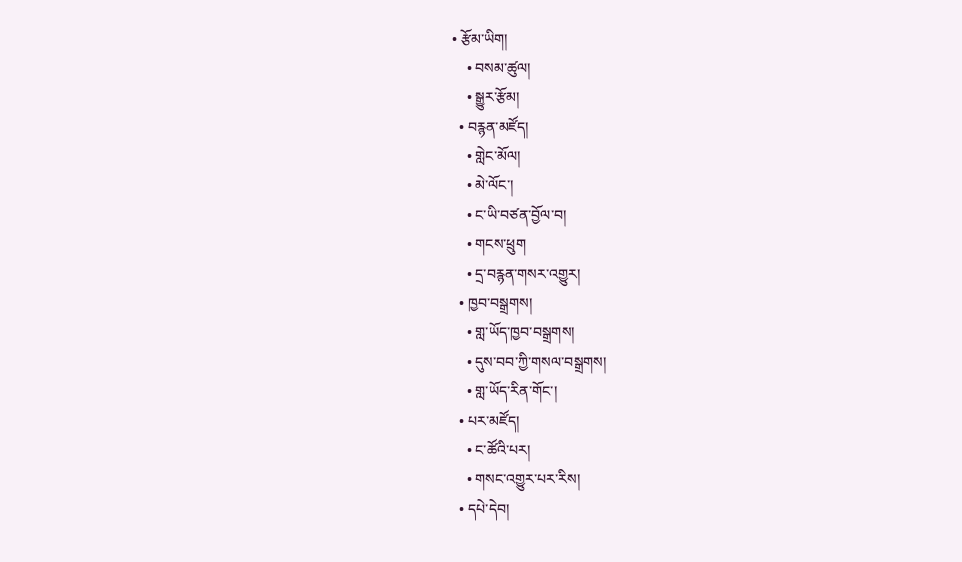• རྩོམ་ཡིག།
    • བསམ་ཚུལ།
    • སྒྱུར་རྩོམ།
  • བརྙན་མཛོད།
    • གླེང་མོལ།
    • མེ་ལོང་།
    • ང་ཡི་བཙན་བྱོལ་བ།
    • གངས་ཕྲུག
    • དྲ་བརྙན་གསར་འགྱུར།
  • ཁྱབ་བསྒྲགས།
    • གླ་ཡོད་ཁྱབ་བསྒྲགས།
    • དུས་བབ་ཀྱི་གསལ་བསྒྲགས།
    • གླ་ཡོད་རིན་གོང་།
  • པར་མཛོད།
    • ང་ཚོའི་པར།
    • གསང་འགྱུར་པར་རིས།
  • དཔེ་དེབ།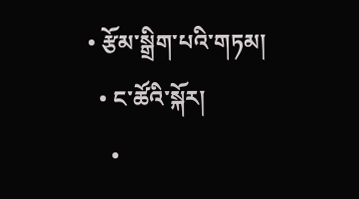• རྩོམ་སྒྲིག་པའི་གཏམ།
  • ང་ཚོའི་སྐོར།
    •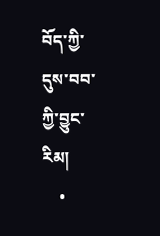བོད་ཀྱི་དུས་བབ་ཀྱི་བྱུང་རིམ།
    •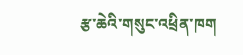རྩ་ཆེའི་གསུང་འཕྲིན་ཁག